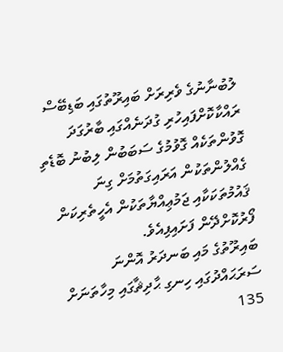ލުބުނާނުގެ ވެރިރަށް ބައިރޫތުގައި ބަޑިބޭސް ރައްކާކޮށްފައިހުރި ގުދަނެއްގައި ބާރުގަދަ ގޮވުންތަކެއް ގޮވުމުގެ ސަބަބުން ލިބުނު ބޮޑެތި ގެއްލުންތަކުން އަރައިގަތުމަށް ގިނަ ޤައުމުތަކަކާއި ޖަމުޢިއްޔާތަކުން އެހީތެރިކަން ފޯރުކޮށްދޭން ފަށައިފިއެވެ.
ބައިރޫތުގެ މައި ބަނދަރު އޮންނަ ސަރަޙައްދުގައި ހިނގި ޙާދިޘާގައި މިހާތަނަށް 135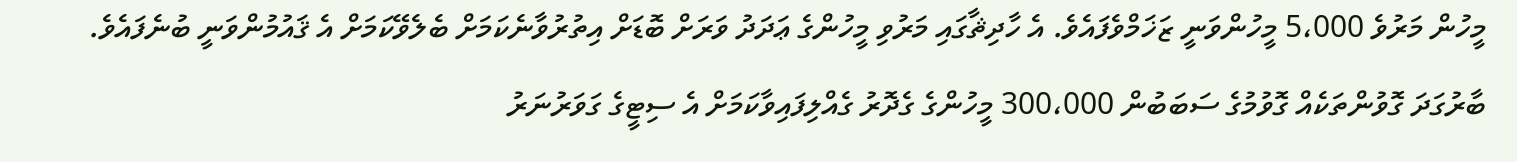މީހުން މަރުވެ 5،000 މީހުންވަނީ ޒަޚަމްވެފައެވެ. އެ ހާދިޘާގައި މަރުވި މީހުންގެ ޢަދަދު ވަރަށް ބޮޑަށް އިތުރުވާނެކަމަށް ބެލެވޭކަމަށް އެ ޤައުމުންވަނީ ބުނެފައެވެ.
ބާރުގަދަ ގޮވުންތަކެއް ގޮވުމުގެ ސަބަބުން 300،000 މީހުންގެ ގެދޮރު ގެއްލިފައިވާކަމަށް އެ ސިޓީގެ ގަވަރުނަރު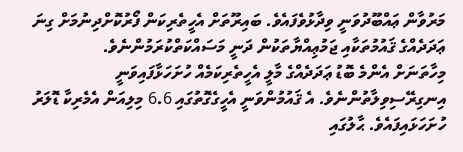މަރުވާން ޢައްބޫދުވަނީ ވިދާޅުވެފައެވެ. ބައިރޫތަށް އެހީތެރިކަން ފޯރުކޮށްދިނުމަށް ގިނަ ޢަދަދެއްގެ ޤައުމުތަކާއި ޖަމުޢިއްޔާތަކުން ދަނީ މަސައްކަތްކުރަމުންނެވެ.
މިހާތަނަށް އެންމެ ބޮޑު ޢަދަދެއްގެ މާލީ އެހީތެރިކަމެއް ހުށަހަޅާފައިވަނީ އިނގިރޭސިވިލާތުންނެވެ. އެ ޤައުމުންވަނީ އެހީގެގޮތުގައި 6.6 މިލިއަން އެމެރިކާ ޑޮލަރު ހުށަހަޅައިފައެވެ. ޙާލުގައި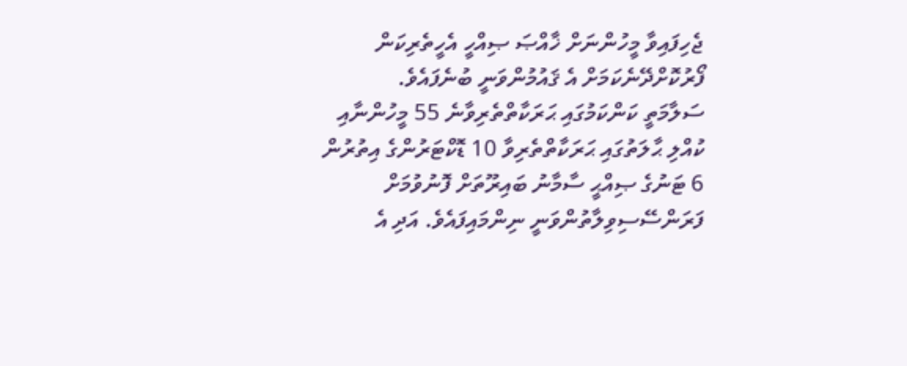ޖެހިފައިވާ މީހުންނަށް ޚާއްޞަ ޞިއްހީ އެހީތެރިކަން ފޯރުކޮށްދޭނެކަމަށް އެ ޤައުމުންވަނީ ބުނެފައެވެ.
ސަލާމަތީ ކަންކަމުގައި ޙަރަކާތްތެރިވާނެ 55 މީހުންނާއި ކުއްލި ޙާލަތުގައި ޙަރަކާތްތެރިވާ 10 ޑޮކްޓަރުންގެ އިތުރުން 6 ޓަނުގެ ޞިއްޙީ ސާމާނު ބައިރޫތަށް ފޮނުވުމަށް ފަރަންސޭސިވިލާތުންވަނީ ނިންމައިފައެވެ. އަދި އެ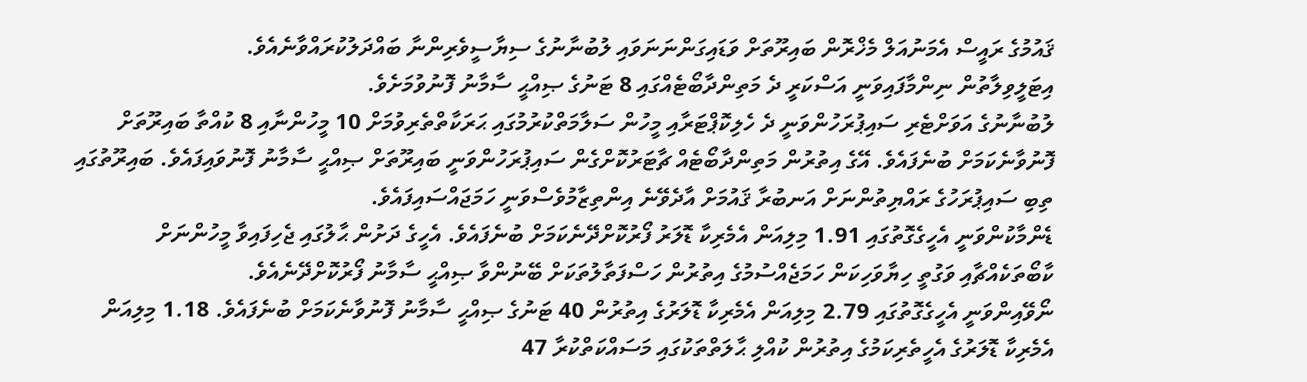ޤައުމުގެ ރައީސް އެމަނުއަލް މެޚްރޮން ބައިރޫތަށް ވަޑައިގަންނަނަވައި ލުބުނާނުގެ ސިޔާސީވެރިންނާ ބައްދަލުކުރައްވާނެއެވެ.
އިޓަލީވިލާތުން ނިންމާފައިވަނީ އަސްކަރީ ދެ މަތިންދާބޯޓެއްގައި 8 ޓަނުގެ ޞިއްޙީ ސާމާނު ފޮނުވުމަށެވެ.
ލުބުނާނުގެ އަވަށްޓެރި ސައިޕުރަހުންވަނީ ދެ ހެލިކޮޕްޓަރާއި މީހުން ސަލާމަތްކުރުމުގައި ޙަރަކާތްތެރިވުމަށް 10 މީހުންނާއި 8 ކުއްތާ ބައިރޫތަށް ފޮނުވާނެކަމަށް ބުނެފައެވެ. އޭގެ އިތުރުން މަތިންދާބޯޓެއް ޗާޓަރުކޮށްގެން ސައިޕުރަހުންވަނީ ބައިރޫތަށް ޞިއްޙީ ސާމާނު ފޮނުވައިފައެވެ. ބައިރޫތުގައި ތިބި ސައިޕުރަހުގެ ރައްޔިތުންނަށް އަނބުރާ ޤައުމަށް އާދެވޭނެ އިންތިޒާމުވެސްވަނީ ހަމަޖައްސައިފައެވެ.
ޑެންމާކުންވަނީ އެހީގެގޮތުގައި 1.91 މިލިއަން އެމެރިކާ ޑޮލަރު ފޯރުކޮށްދޭނެކަމަށް ބުނެފައެވެ. އެހީގެ ދަށުން ޙާލުގައި ޖެހިފައިވާ މީހުންނަށް ކާބޯތަކެއްޗާއި ވަގުތީ ހިޔާވަހިކަން ހަމަޖެއްސުމުގެ އިތުރުން ހަސްފަތާލުތަކަށް ބޭނުންވާ ޞިއްޙީ ސާމާނު ފޯރުކޮށްދޭނެއެވެ.
ނޯވޭއިންވަނީ އެހީގެގޮތުގައި 2.79 މިލިއަން އެމެރިކާ ޑޮލަރުގެ އިތުރުން 40 ޓަނުގެ ޞިއްޙީ ސާމާނު ފޮނުވާނެކަމަށް ބުނެފައެވެ. 1.18 މިލިއަން އެމެރިކާ ޑޮލަރުގެ އެހީތެރިކަމުގެ އިތުރުން ކުއްލި ޙާލަތްތަކުގައި މަސައްކަތްކުރާ 47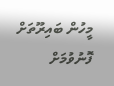މީހުން ބައިރޫތަށް ފޮނުވުމަށް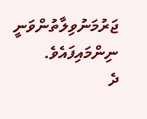ޖަރުމަނުވިލާތުންވަނީ ނިންމައިފައެވެ.
ދެ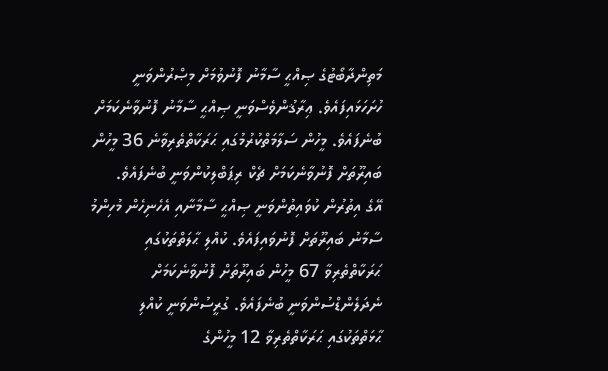މަތިންދާބޯޓުގެ ޞިއްޙީ ސާމާނު ފޮނުވުމަށް މިޞްރުންވަނީ ހުށަހަޅައިފައެވެ. ޢިރާޤުންވެސްވަނީ ޞިއްޙީ ސާމާނު ފޮނުވާނެކަމަށް ބުނެފައެވެ. މީހުން ސަލާމަތްކުރުމުގައި ޙަރަކާތްތެރިވާނެ 36 މީހުން ބައިރޫތަށް ފޮނުވާނެކަމަށް ޗެކް ރިޕަބްލިކުންވަނީ ބުނެފައެވެ.
އޭގެ އިތުރުން ކުވައިތުންވަނީ ޞިއްޙީ ސާމާނާއި އެހެނިހެން މުހިންމު ސާމާނު ބައިރޫތަށް ފޮނުވައިފައެވެ. ކުއްލި ޙާލަތްތަކުގައި ޙަރަކާތްތެރިވާ 67 މީހުން ބައިރޫތަށް ފޮނުވާނެކަމަށް ނެދަލެންޑްސުންވަނީ ބުނެފައެވެ. ގުރީސުންވަނީ ކުއްލި ޙާޅަތްތަކުގައި ޙަރަކާތްތެރިވާ 12 މީހުންގެ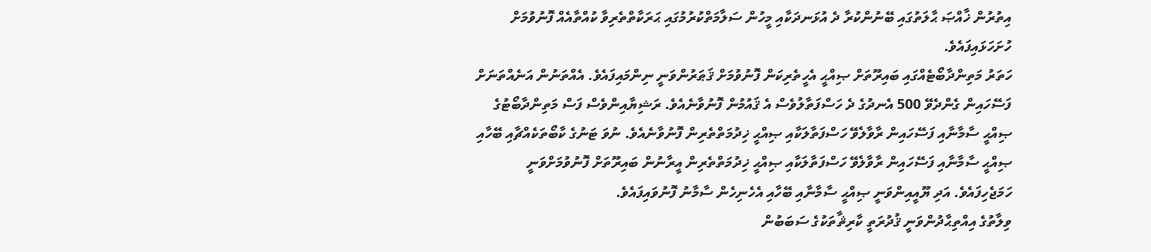އިތުރުން ޚާއްޞަ ޙާލަތުގައި ބޭނުންކުރާ ދެ އުޅަނދަކާއި މީހުން ސަލާމަތްކުރުމުގައި ޙަރަކާތްތެރިވާ ކުއްތާއެއް ފޮނުވުމަށް ހުށަހަޅައިފައެވެ.
ހަތަރު މަތިންދާބޯޓެއްގައި ބައިރޫތަށް ޞިއްޙީ އެހީތެރިކަން ފޮނުވުމަށް ޤަޠަރުންވަނީ ނިންމައިފައެވެ. އެއްތަނުން އަނެއްތަނަށް ފަސޭހައިން ގެންދެވޭ 500 އެނދުގެ ދެ ހަސްފަތާލުވެސް އެ ޤައުމުން ފޮނުވާނެއެވެ. ރަޝިޔާއިންވެސް ފަސް މަތިންދާބޯޓުގެ ޞިއްޙީ ސާމާނާއި ފަސޭހައިން ރާވާލެވޭ ހަސްފަތާލަކާއި ޞިއްޙީ ޚިދުމަތްތެރިން ފޮނުވާނެއެވެ. ނުވަ ޓަނުގެ ކާބޯތަކެއްޗާއި ބޭހާއި ޞިއްޙީ ސާމާނާއި ފަސޭހައިން ރާވާލެވޭ ހަސްފަތާލަކާއި ޞިއްޙީ ޚިދުމަތްތެރިން އީރާނުން ބައިރޫތަށް ފޮނުވުމަށްވަނީ ހަމަޖެހިފައެވެ. އަދި ޔޫއީއިންވަނީ ޞިއްޙީ ސާމާނާއި ބޭހާއި އެހެނިހެން ސާމާނު ފޮނުވައިފައެވެ.
ވިލާތުގެ އިއްތިޙާދުންވަނީ ޤުދުރަތީ ކާރިޘާތަކުގެ ސަބަބުން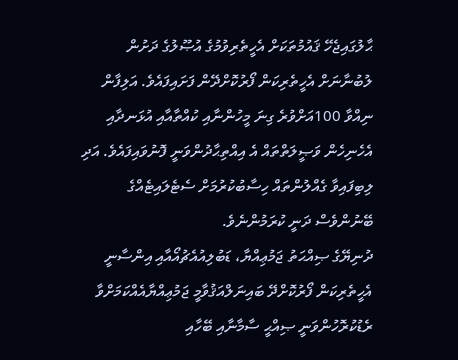ޙާލުގައިޖެހޭ ޤައުމުތަކަށް އެހީތެރިވުމުގެ އުޞޫލުގެ ދަށުން ލުބުނާނަށް އެހީތެރިކަން ފޯރުކޮށްދޭން ފަށައިފައެވެ. އަލިފާން ނިއްވާ 100އަށްވުރެ ގިނަ މީހުންނާއި ކުއްތާއާއި އުޅަނދާއި އެހެނިހެން ވަޞީލަތްތައް އެ އިއްތިޙާދުންވަނީ ފޮނުވައިފައެވެ. އަދި ލިބިފައިވާ ގެއްލުންތައް ހިސާބުކުރުމަށް ސެޓެލައިޓެއްގެ ބޭނުންވެސް ދަނީ ކުރަމުންނެވެ.
ދުނިޔޭގެ ޞިއްޙަތު ޖަމުޢިއްޔާ، ޑަބުލިއުއެޗުއޯއާއި އިންސާނީ އެހީތެރިކަން ފޯރުކޮށްދޭ ބައިނަލްއަޤުވާމީ ޖަމުޢިއްޔާއެއްކަމަށްވާ ރެޑުކުރޮހުންވަނީ ޞިއްޙީ ސާމާނާއި ބޭހާއި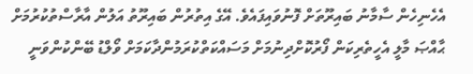އެހެނިހެން ސާމާނު ބައިރޫތަށް ފޮނުވައިފައެވެ. އޭގެ އިތުރުން ބައިރޫތު އަލުން އާރާސްތުކުރުމަށް ޙާއްޞަ މާލީ އެހީތެރިކަން ފޯރުކޮށްދިނުމަށް މަސައްކަތްކުރަމުންދާކަމަށް ވޯލްޑު ބޭންކުންވަނީ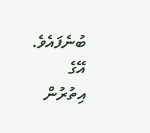ބުނެފައެވެ.
އޭގެ އިތުރުން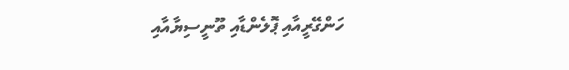ހަންގޭރީއާއި ޕޮލެންޑާއި ތޫނީސިޔާއާއި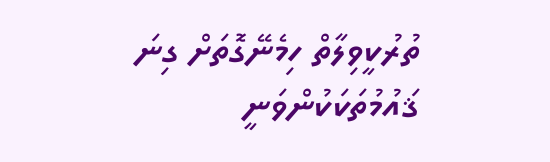ތުރުކީވިލާތް ހިމެނޭގޮތަށް ގިނަ ޤައުމުތަކަކުންވަނީ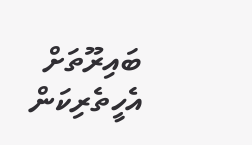ބައިރޫތަށް އެހީތެރިކަން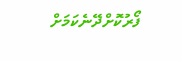ފޯރުކޮށްދޭނެކަމަށް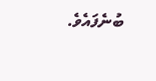ބުނެފައެވެ.